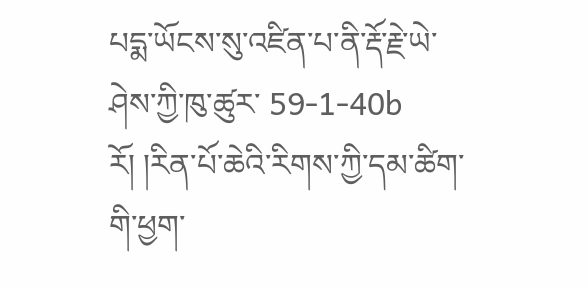པདྨ་ཡོངས་སུ་འཛིན་པ་ནི་རྡོ་རྗེ་ཡེ་ཤེས་ཀྱི་ཁུ་ཚུར་ 59-1-40b རོ། །རིན་པོ་ཆེའི་རིགས་ཀྱི་དམ་ཚིག་གི་ཕྱག་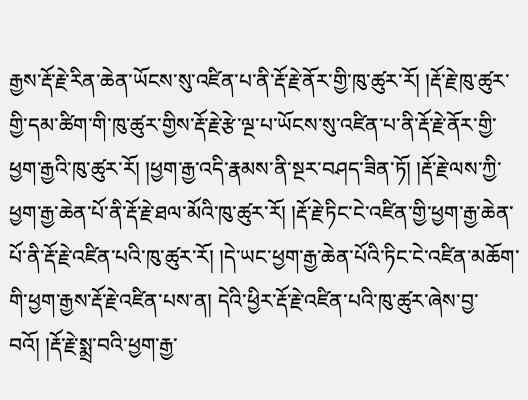རྒྱས་རྡོ་རྗེ་རིན་ཆེན་ཡོངས་སུ་འཛིན་པ་ནི་རྡོ་རྗེ་ནོར་གྱི་ཁུ་ཚུར་རོ། །རྡོ་རྗེ་ཁུ་ཚུར་གྱི་དམ་ཚིག་གི་ཁུ་ཚུར་གྱིས་རྡོ་རྗེ་རྩེ་ལྔ་པ་ཡོངས་སུ་འཛིན་པ་ནི་རྡོ་རྗེ་ནོར་གྱི་ཕྱག་རྒྱའི་ཁུ་ཚུར་རོ། །ཕྱག་རྒྱ་འདི་རྣམས་ནི་སྔར་བཤད་ཟིན་ཏོ། །རྡོ་རྗེ་ལས་ཀྱི་ ཕྱག་རྒྱ་ཆེན་པོ་ནི་རྡོ་རྗེ་ཐལ་མོའི་ཁུ་ཚུར་རོ། །རྡོ་རྗེ་ཏིང་ངེ་འཛིན་གྱི་ཕྱག་རྒྱ་ཆེན་པོ་ནི་རྡོ་རྗེ་འཛིན་པའི་ཁུ་ཚུར་རོ། །དེ་ཡང་ཕྱག་རྒྱ་ཆེན་པོའི་ཏིང་ངེ་འཛིན་མཆོག་གི་ཕྱག་རྒྱས་རྡོ་རྗེ་འཛིན་པས་ན། དེའི་ཕྱིར་རྡོ་རྗེ་འཛིན་པའི་ཁུ་ཚུར་ཞེས་བྱ་བའོ། །རྡོ་རྗེ་སྨྲ་བའི་ཕྱག་རྒྱ་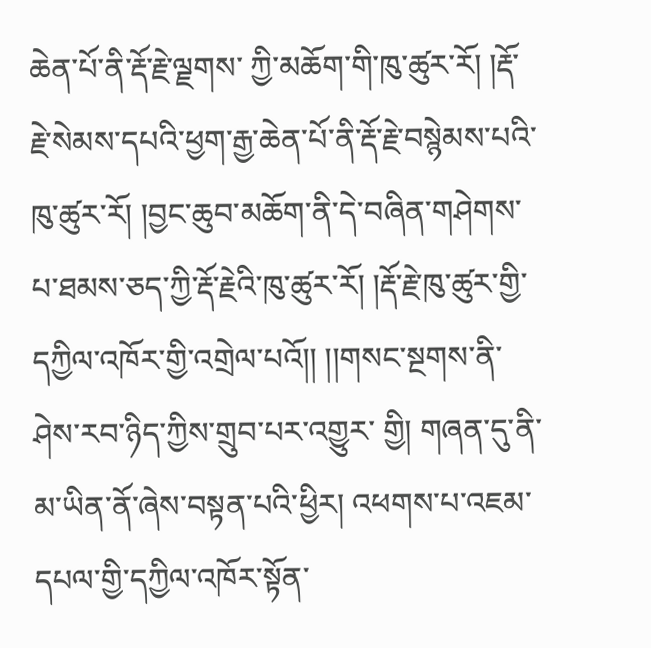ཆེན་པོ་ནི་རྡོ་རྗེ་ལྗགས་ ཀྱི་མཆོག་གི་ཁུ་ཚུར་རོ། །རྡོ་རྗེ་སེམས་དཔའི་ཕྱག་རྒྱ་ཆེན་པོ་ནི་རྡོ་རྗེ་བསྙེམས་པའི་ཁུ་ཚུར་རོ། །བྱང་ཆུབ་མཆོག་ནི་དེ་བཞིན་གཤེགས་པ་ཐམས་ཅད་ཀྱི་རྡོ་རྗེའི་ཁུ་ཚུར་རོ། །རྡོ་རྗེ་ཁུ་ཚུར་གྱི་དཀྱིལ་འཁོར་གྱི་འགྲེལ་པའོ།། །།གསང་སྔགས་ནི་ཤེས་རབ་ཉིད་ཀྱིས་གྲུབ་པར་འགྱུར་ གྱི། གཞན་དུ་ནི་མ་ཡིན་ནོ་ཞེས་བསྟན་པའི་ཕྱིར། འཕགས་པ་འཇམ་དཔལ་གྱི་དཀྱིལ་འཁོར་སྟོན་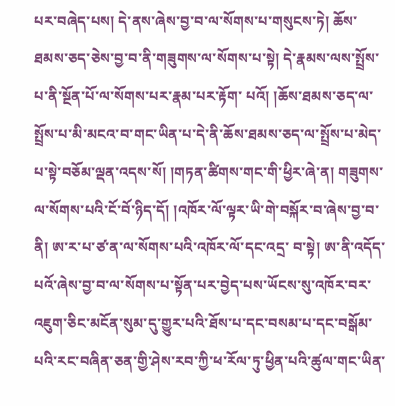པར་བཞེད་པས། དེ་ནས་ཞེས་བྱ་བ་ལ་སོགས་པ་གསུངས་ཏེ། ཆོས་ཐམས་ཅད་ཅེས་བྱ་བ་ནི་གཟུགས་ལ་སོགས་པ་སྟེ། དེ་རྣམས་ལས་སྤྲོས་པ་ནི་སྔོན་པོ་ལ་སོགས་པར་རྣམ་པར་རྟོག་ པའོ། །ཆོས་ཐམས་ཅད་ལ་སྤྲོས་པ་མི་མངའ་བ་གང་ཡིན་པ་དེ་ནི་ཆོས་ཐམས་ཅད་ལ་སྤྲོས་པ་མེད་པ་སྟེ་བཅོམ་ལྡན་འདས་སོ། །གཏན་ཚིགས་གང་གི་ཕྱིར་ཞེ་ན། གཟུགས་ལ་སོགས་པའི་ངོ་བོ་ཉིད་དོ། །འཁོར་ལོ་ལྟར་ཡི་གེ་བསྐོར་བ་ཞེས་བྱ་བ་ནི། ཨ་ར་པ་ཙ་ན་ལ་སོགས་པའི་འཁོར་ལོ་དང་འདྲ་ བ་སྟེ། ཨ་ནི་འདོད་པའོ་ཞེས་བྱ་བ་ལ་སོགས་པ་སྟོན་པར་བྱེད་པས་ཡོངས་སུ་འཁོར་བར་འཇུག་ཅིང་མངོན་སུམ་དུ་གྱུར་པའི་ཐོས་པ་དང་བསམ་པ་དང་བསྒོམ་པའི་རང་བཞིན་ཅན་གྱི་ཤེས་རབ་ཀྱི་ཕ་རོལ་ཏུ་ཕྱིན་པའི་ཚུལ་གང་ཡིན་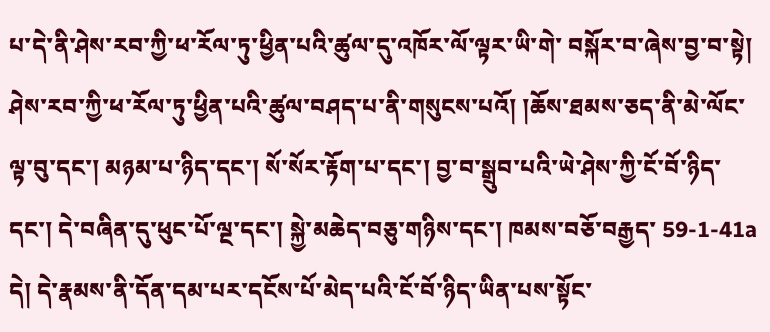པ་དེ་ནི་ཤེས་རབ་ཀྱི་ཕ་རོལ་ཏུ་ཕྱིན་པའི་ཚུལ་དུ་འཁོར་ལོ་ལྟར་ཡི་གེ་ བསྐོར་བ་ཞེས་བྱ་བ་སྟེ། ཤེས་རབ་ཀྱི་ཕ་རོལ་ཏུ་ཕྱིན་པའི་ཚུལ་བཤད་པ་ནི་གསུངས་པའོ། །ཆོས་ཐམས་ཅད་ནི་མེ་ལོང་ལྟ་བུ་དང་། མཉམ་པ་ཉིད་དང་། སོ་སོར་རྟོག་པ་དང་། བྱ་བ་སྒྲུབ་པའི་ཡེ་ཤེས་ཀྱི་ངོ་བོ་ཉིད་དང་། དེ་བཞིན་དུ་ཕུང་པོ་ལྔ་དང་། སྐྱེ་མཆེད་བཅུ་གཉིས་དང་། ཁམས་བཅོ་བརྒྱད་ 59-1-41a དེ། དེ་རྣམས་ནི་དོན་དམ་པར་དངོས་པོ་མེད་པའི་ངོ་བོ་ཉིད་ཡིན་པས་སྟོང་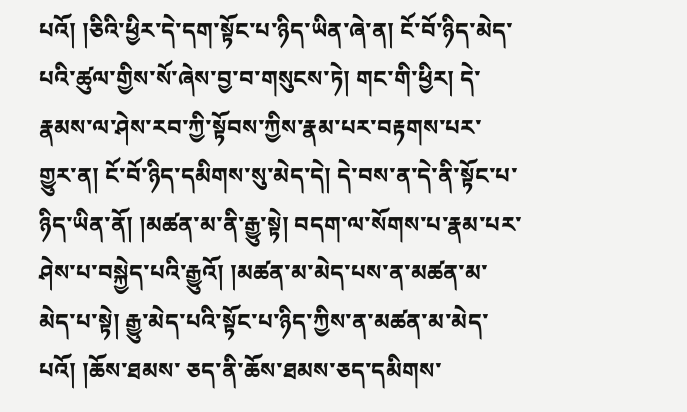པའོ། །ཅིའི་ཕྱིར་དེ་དག་སྟོང་པ་ཉིད་ཡིན་ཞེ་ན། ངོ་བོ་ཉིད་མེད་པའི་ཚུལ་གྱིས་སོ་ཞེས་བྱ་བ་གསུངས་ཏེ། གང་གི་ཕྱིར། དེ་རྣམས་ལ་ཤེས་རབ་ཀྱི་སྟོབས་ཀྱིས་རྣམ་པར་བརྟགས་པར་ གྱུར་ན། ངོ་བོ་ཉིད་དམིགས་སུ་མེད་དེ། དེ་བས་ན་དེ་ནི་སྟོང་པ་ཉིད་ཡིན་ནོ། །མཚན་མ་ནི་རྒྱུ་སྟེ། བདག་ལ་སོགས་པ་རྣམ་པར་ཤེས་པ་བསྐྱེད་པའི་རྒྱུའོ། །མཚན་མ་མེད་པས་ན་མཚན་མ་མེད་པ་སྟེ། རྒྱུ་མེད་པའི་སྟོང་པ་ཉིད་ཀྱིས་ན་མཚན་མ་མེད་པའོ། །ཆོས་ཐམས་ ཅད་ནི་ཆོས་ཐམས་ཅད་དམིགས་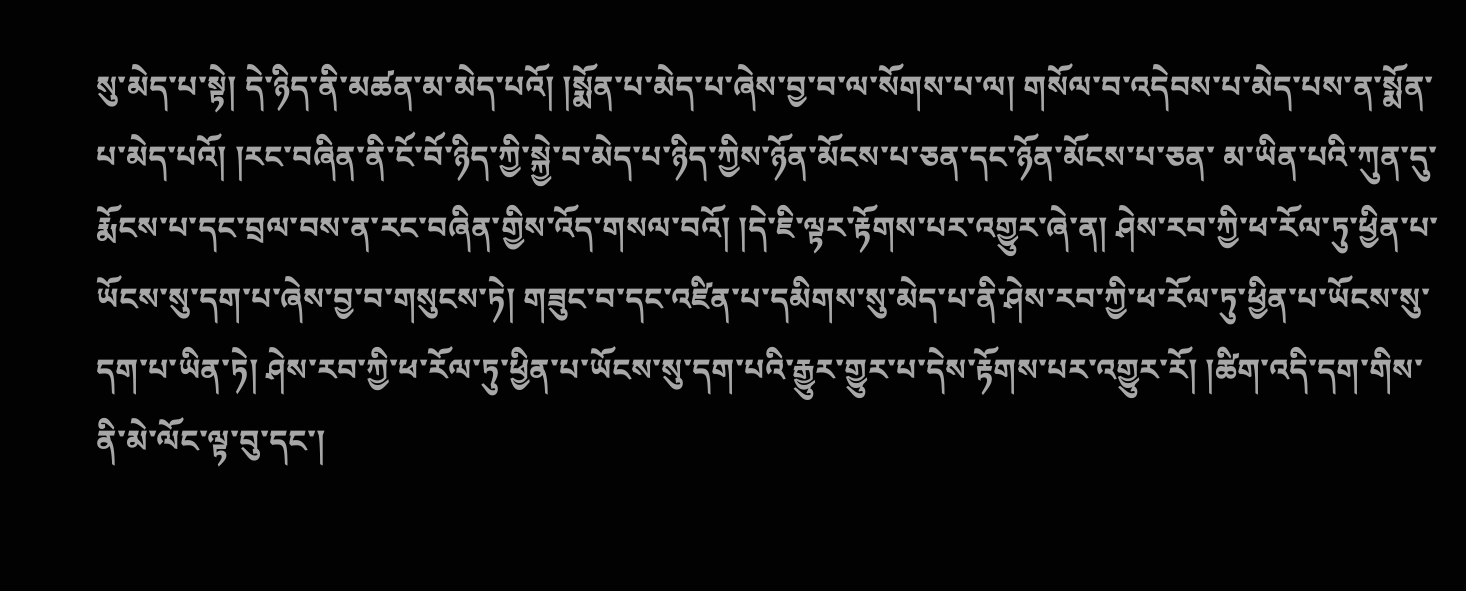སུ་མེད་པ་སྟེ། དེ་ཉིད་ནི་མཚན་མ་མེད་པའོ། །སྨོན་པ་མེད་པ་ཞེས་བྱ་བ་ལ་སོགས་པ་ལ། གསོལ་བ་འདེབས་པ་མེད་པས་ན་སྨོན་པ་མེད་པའོ། །རང་བཞིན་ནི་ངོ་བོ་ཉིད་ཀྱི་སྐྱེ་བ་མེད་པ་ཉིད་ཀྱིས་ཉོན་མོངས་པ་ཅན་དང་ཉོན་མོངས་པ་ཅན་ མ་ཡིན་པའི་ཀུན་དུ་རྨོངས་པ་དང་བྲལ་བས་ན་རང་བཞིན་གྱིས་འོད་གསལ་བའོ། །དེ་ཇི་ལྟར་རྟོགས་པར་འགྱུར་ཞེ་ན། ཤེས་རབ་ཀྱི་ཕ་རོལ་ཏུ་ཕྱིན་པ་ཡོངས་སུ་དག་པ་ཞེས་བྱ་བ་གསུངས་ཏེ། གཟུང་བ་དང་འཛིན་པ་དམིགས་སུ་མེད་པ་ནི་ཤེས་རབ་ཀྱི་ཕ་རོལ་ཏུ་ཕྱིན་པ་ཡོངས་སུ་ དག་པ་ཡིན་ཏེ། ཤེས་རབ་ཀྱི་ཕ་རོལ་ཏུ་ཕྱིན་པ་ཡོངས་སུ་དག་པའི་རྒྱུར་གྱུར་པ་དེས་རྟོགས་པར་འགྱུར་རོ། །ཚིག་འདི་དག་གིས་ནི་མེ་ལོང་ལྟ་བུ་དང་།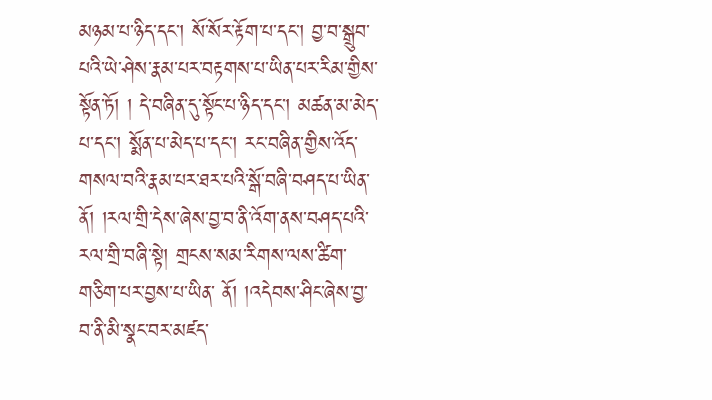མཉམ་པ་ཉིད་དང་། སོ་སོར་རྟོག་པ་དང་། བྱ་བ་སྒྲུབ་པའི་ཡེ་ཤེས་རྣམ་པར་བརྟགས་པ་ཡིན་པར་རིམ་གྱིས་སྟོན་ཏོ། ། དེ་བཞིན་དུ་སྟོང་པ་ཉིད་དང་། མཚན་མ་མེད་པ་དང་། སྨོན་པ་མེད་པ་དང་། རང་བཞིན་གྱིས་འོད་གསལ་བའི་རྣམ་པར་ཐར་པའི་སྒོ་བཞི་བཤད་པ་ཡིན་ནོ། །རལ་གྲི་དེས་ཞེས་བྱ་བ་ནི་འོག་ནས་བཤད་པའི་རལ་གྲི་བཞི་སྟེ། གྲངས་སམ་རིགས་ལས་ཚིག་གཅིག་པར་བྱས་པ་ཡིན་ ནོ། །འདེབས་ཤིང་ཞེས་བྱ་བ་ནི་མི་སྣང་བར་མཛད་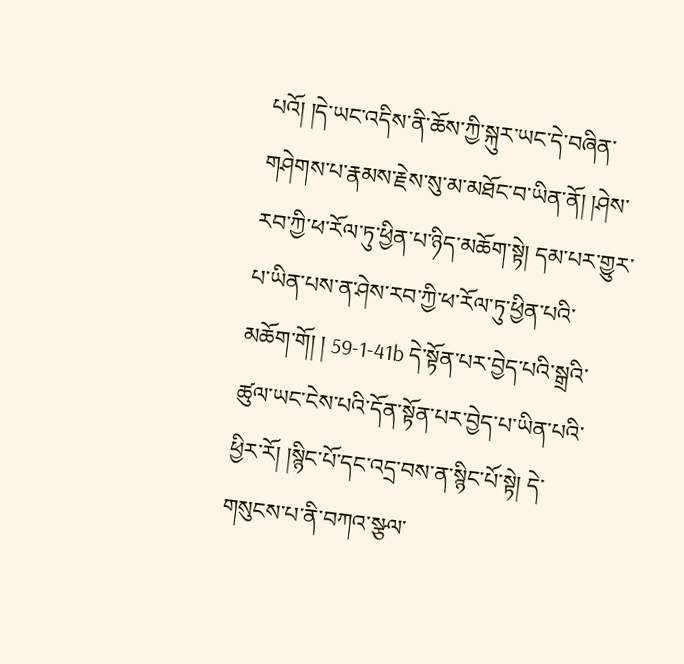པའོ། །དེ་ཡང་འདིས་ནི་ཆོས་ཀྱི་སྐུར་ཡང་དེ་བཞིན་གཤེགས་པ་རྣམས་རྗེས་སུ་མ་མཐོང་བ་ཡིན་ནོ། །ཤེས་རབ་ཀྱི་ཕ་རོལ་ཏུ་ཕྱིན་པ་ཉིད་མཆོག་སྟེ། དམ་པར་གྱུར་པ་ཡིན་པས་ན་ཤེས་རབ་ཀྱི་ཕ་རོལ་ཏུ་ཕྱིན་པའི་མཆོག་གོ། ། 59-1-41b དེ་སྟོན་པར་བྱེད་པའི་སྒྲའི་ཚུལ་ཡང་ངེས་པའི་དོན་སྟོན་པར་བྱེད་པ་ཡིན་པའི་ཕྱིར་རོ། །སྙིང་པོ་དང་འདྲ་བས་ན་སྙིང་པོ་སྟེ། དེ་གསུངས་པ་ནི་བཀའ་སྩལ་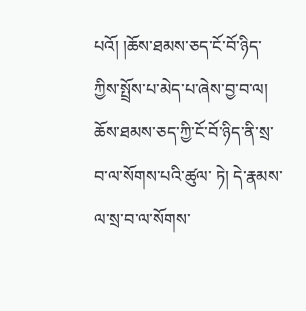པའོ། །ཆོས་ཐམས་ཅད་ངོ་བོ་ཉིད་ཀྱིས་སྤྲོས་པ་མེད་པ་ཞེས་བྱ་བ་ལ། ཆོས་ཐམས་ཅད་ཀྱི་ངོ་བོ་ཉིད་ནི་སྲ་བ་ལ་སོགས་པའི་ཚུལ་ ཏེ། དེ་རྣམས་ལ་སྲ་བ་ལ་སོགས་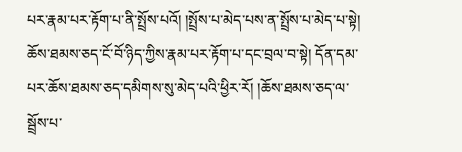པར་རྣམ་པར་རྟོག་པ་ནི་སྤྲོས་པའོ། །སྤྲོས་པ་མེད་པས་ན་སྤྲོས་པ་མེད་པ་སྟེ། ཆོས་ཐམས་ཅད་ངོ་བོ་ཉིད་ཀྱིས་རྣམ་པར་རྟོག་པ་དང་བྲལ་བ་སྟེ། དོན་དམ་པར་ཆོས་ཐམས་ཅད་དམིགས་སུ་མེད་པའི་ཕྱིར་རོ། །ཆོས་ཐམས་ཅད་ལ་སྦྲོས་པ་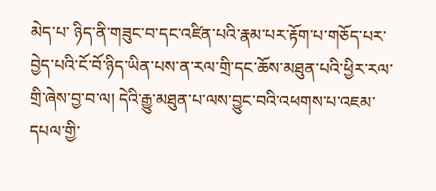མེད་པ་ ཉིད་ནི་གཟུང་བ་དང་འཛིན་པའི་རྣམ་པར་རྟོག་པ་གཅོད་པར་བྱེད་པའི་ངོ་བོ་ཉིད་ཡིན་པས་ན་རལ་གྲི་དང་ཆོས་མཐུན་པའི་ཕྱིར་རལ་གྲི་ཞེས་བྱ་བ་ལ། དེའི་རྒྱུ་མཐུན་པ་ལས་བྱུང་བའི་འཕགས་པ་འཇམ་དཔལ་གྱི་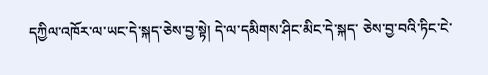དཀྱིལ་འཁོར་ལ་ཡང་དེ་སྐད་ཅེས་བྱ་སྟེ། དེ་ལ་དམིགས་ཤིང་མིང་དེ་སྐད་ ཅེས་བྱ་བའི་ཏིང་ངེ་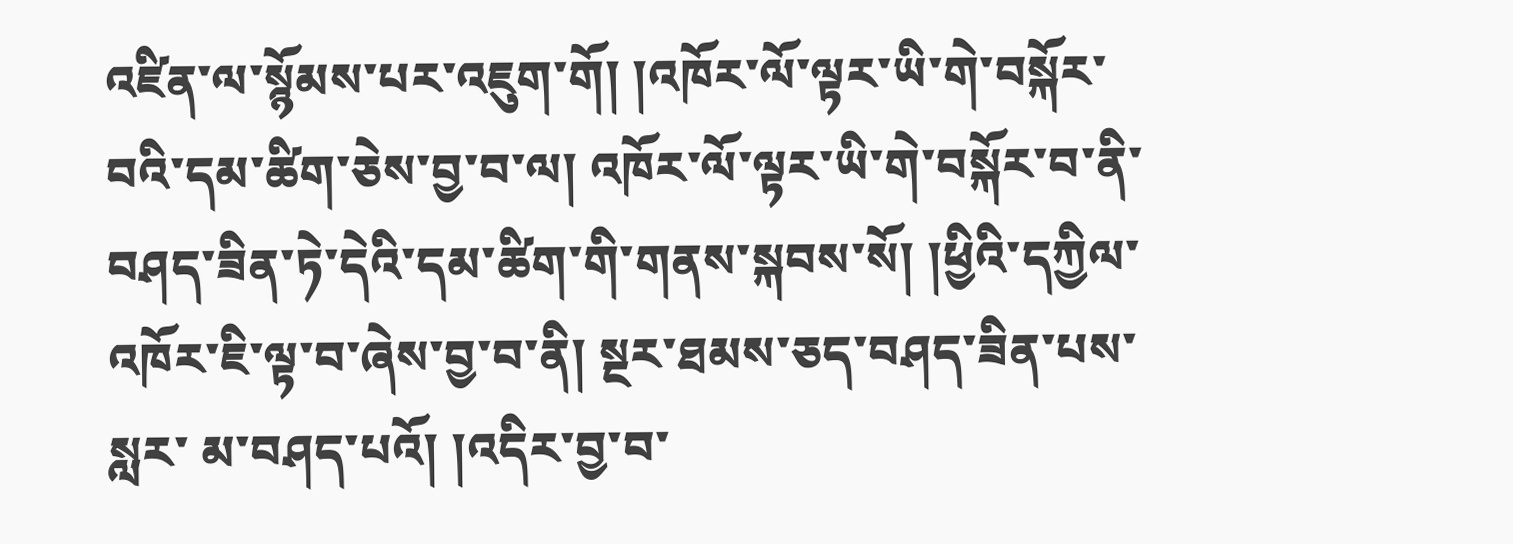འཛིན་ལ་སྙོམས་པར་འཇུག་གོ། །འཁོར་ལོ་ལྟར་ཡི་གེ་བསྐོར་བའི་དམ་ཚིག་ཅེས་བྱ་བ་ལ། འཁོར་ལོ་ལྟར་ཡི་གེ་བསྐོར་བ་ནི་བཤད་ཟིན་ཏེ་དེའི་དམ་ཚིག་གི་གནས་སྐབས་སོ། །ཕྱིའི་དཀྱིལ་འཁོར་ཇི་ལྟ་བ་ཞེས་བྱ་བ་ནི། སྔར་ཐམས་ཅད་བཤད་ཟིན་པས་སླར་ མ་བཤད་པའོ། །འདིར་བྱ་བ་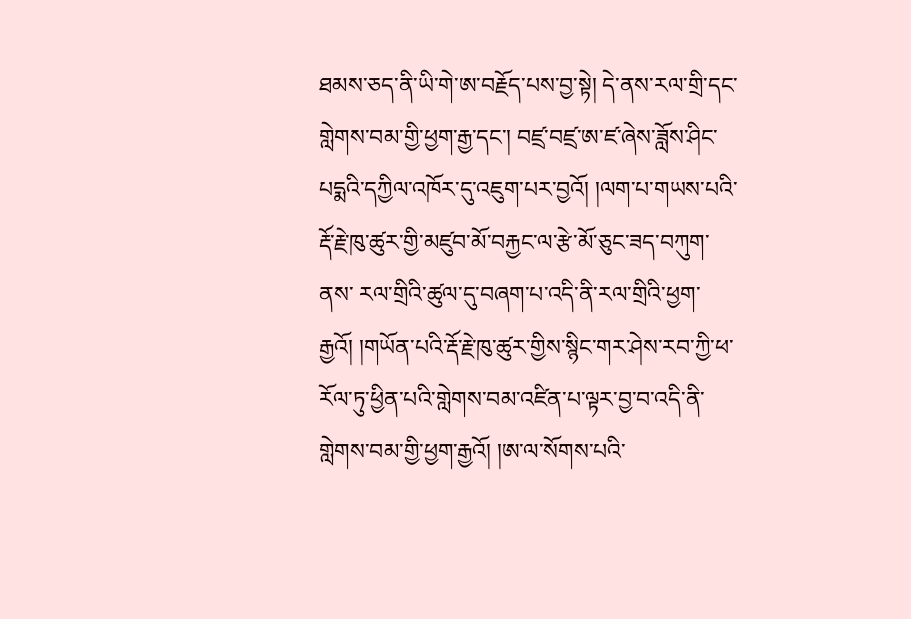ཐམས་ཅད་ནི་ཡི་གེ་ཨ་བརྗོད་པས་བྱ་སྟེ། དེ་ནས་རལ་གྲི་དང་གླེགས་བམ་གྱི་ཕྱག་རྒྱ་དང་། བཛྲ་བཛྲ་ཨ་ཛ་ཞེས་ཟློས་ཤིང་པདྨའི་དཀྱིལ་འཁོར་དུ་འཇུག་པར་བྱའོ། །ལག་པ་གཡས་པའི་རྡོ་རྗེ་ཁུ་ཚུར་གྱི་མཛུབ་མོ་བརྐྱང་ལ་རྩེ་མོ་ཅུང་ཟད་བཀུག་ནས་ རལ་གྲིའི་ཚུལ་དུ་བཞག་པ་འདི་ནི་རལ་གྲིའི་ཕྱག་རྒྱའོ། །གཡོན་པའི་རྡོ་རྗེ་ཁུ་ཚུར་གྱིས་སྙིང་གར་ཤེས་རབ་ཀྱི་ཕ་རོལ་ཏུ་ཕྱིན་པའི་གླེགས་བམ་འཛིན་པ་ལྟར་བྱ་བ་འདི་ནི་གླེགས་བམ་གྱི་ཕྱག་རྒྱའོ། །ཨ་ལ་སོགས་པའི་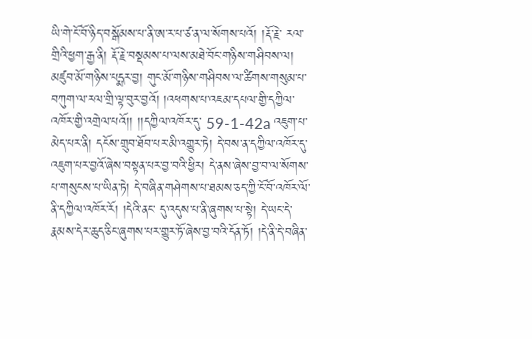ཡི་གེ་ངོ་བོ་ཉིད་བསྒོམས་པ་ནི་ཨ་ར་པ་ཙ་ན་ལ་སོགས་པའོ། །རྡོ་རྗེ་ རལ་གྲིའི་ཕྱག་རྒྱ་ནི། རྡོ་རྗེ་བསྡམས་པ་ལས་མཐེ་བོང་གཉིས་གཤིབས་ལ། མཛུབ་མོ་གཉིས་པདྨར་བྱ། གུང་མོ་གཉིས་གཤིབས་ལ་ཚིགས་གསུམ་པ་བཀུག་ལ་རལ་གྲི་ལྟ་བུར་བྱའོ། །འཕགས་པ་འཇམ་དཔལ་གྱི་དཀྱིལ་འཁོར་གྱི་འགྲེལ་པའོ།། །།དཀྱིལ་འཁོར་དུ་ 59-1-42a འཇུག་པ་མེད་པར་ནི། དངོས་གྲུབ་ཐོབ་པར་མི་འགྱུར་ཏེ། དེ་བས་ན་དཀྱིལ་འཁོར་དུ་འཇུག་པར་བྱའོ་ཞེས་བསྟན་པར་བྱ་བའི་ཕྱིར། དེ་ནས་ཞེས་བྱ་བ་ལ་སོགས་པ་གསུངས་པ་ཡིན་ཏེ། དེ་བཞིན་གཤེགས་པ་ཐམས་ཅད་ཀྱི་ངོ་བོ་འཁོར་ལོ་ནི་དཀྱིལ་འཁོར་རོ། །དེའི་ནང་ དུ་འདུས་པ་ནི་ཞུགས་པ་སྟེ། དེ་ཡང་དེ་རྣམས་དེར་ཆུད་ཅིང་ཞུགས་པར་གྱུར་ཏོ་ཞེས་བྱ་བའི་དོན་ཏོ། །དེ་ནི་དེ་བཞིན་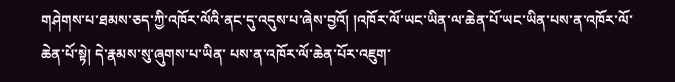གཤེགས་པ་ཐམས་ཅད་ཀྱི་འཁོར་ལོའི་ནང་དུ་འདུས་པ་ཞེས་བྱའོ། །འཁོར་ལོ་ཡང་ཡིན་ལ་ཆེན་པོ་ཡང་ཡིན་པས་ན་འཁོར་ལོ་ཆེན་པོ་སྟེ། དེ་རྣམས་སུ་ཞུགས་པ་ཡིན་ པས་ན་འཁོར་ལོ་ཆེན་པོར་འཇུག་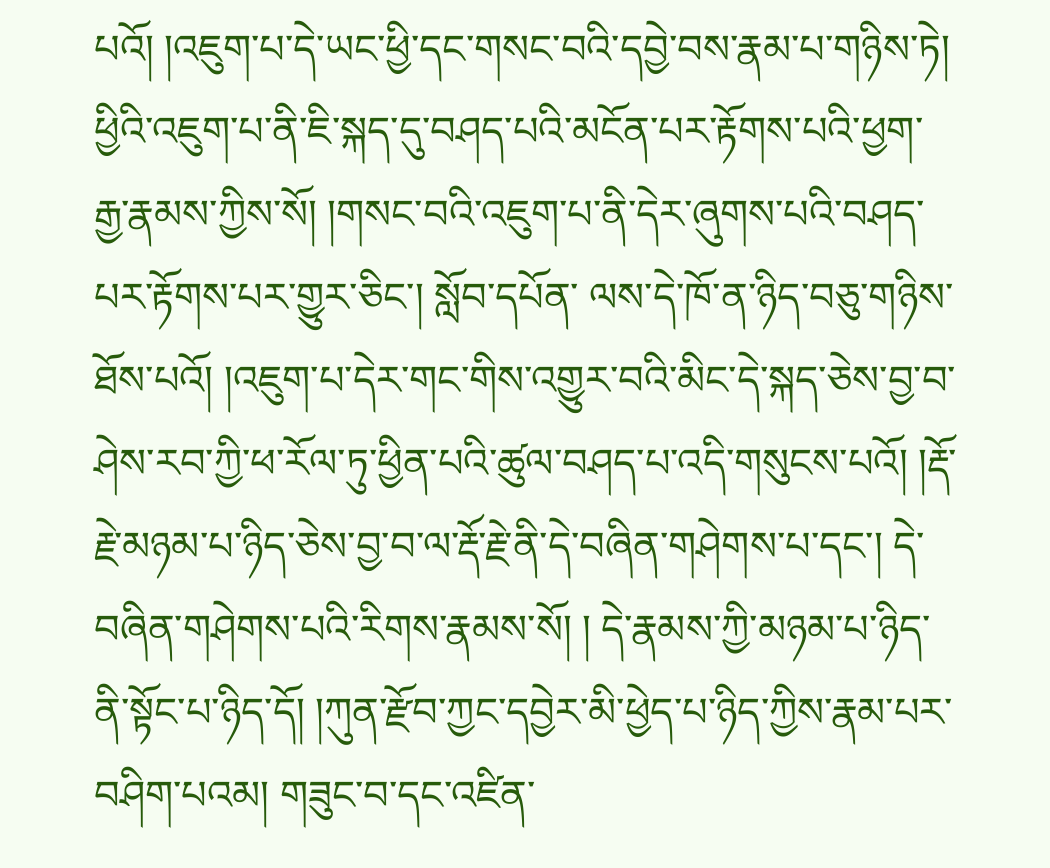པའོ། །འཇུག་པ་དེ་ཡང་ཕྱི་དང་གསང་བའི་དབྱེ་བས་རྣམ་པ་གཉིས་ཏེ། ཕྱིའི་འཇུག་པ་ནི་ཇི་སྐད་དུ་བཤད་པའི་མངོན་པར་རྟོགས་པའི་ཕྱག་རྒྱ་རྣམས་ཀྱིས་སོ། །གསང་བའི་འཇུག་པ་ནི་དེར་ཞུགས་པའི་བཤད་པར་རྟོགས་པར་གྱུར་ཅིང་། སློབ་དཔོན་ ལས་དེ་ཁོ་ན་ཉིད་བཅུ་གཉིས་ཐོས་པའོ། །འཇུག་པ་དེར་གང་གིས་འགྱུར་བའི་མིང་དེ་སྐད་ཅེས་བྱ་བ་ཤེས་རབ་ཀྱི་ཕ་རོལ་ཏུ་ཕྱིན་པའི་ཚུལ་བཤད་པ་འདི་གསུངས་པའོ། །རྡོ་རྗེ་མཉམ་པ་ཉིད་ཅེས་བྱ་བ་ལ་རྡོ་རྗེ་ནི་དེ་བཞིན་གཤེགས་པ་དང་། དེ་བཞིན་གཤེགས་པའི་རིགས་རྣམས་སོ། ། དེ་རྣམས་ཀྱི་མཉམ་པ་ཉིད་ནི་སྟོང་པ་ཉིད་དོ། །ཀུན་རྫོབ་ཀྱང་དབྱེར་མི་ཕྱེད་པ་ཉིད་ཀྱིས་རྣམ་པར་བཤིག་པའམ། གཟུང་བ་དང་འཛིན་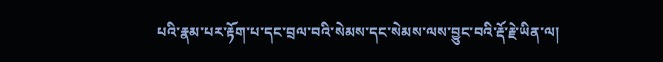པའི་རྣམ་པར་རྟོག་པ་དང་བྲལ་བའི་སེམས་དང་སེམས་ལས་བྱུང་བའི་རྡོ་རྗེ་ཡིན་ལ།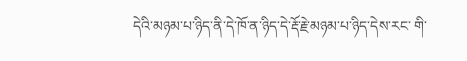དེའི་མཉམ་པ་ཉིད་ནི་དེ་ཁོ་ན་ཉིད་དེ་རྡོ་རྗེ་མཉམ་པ་ཉིད་དེས་རང་ གི་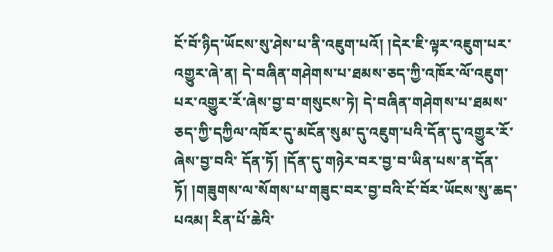ངོ་བོ་ཉིད་ཡོངས་སུ་ཤེས་པ་ནི་འཇུག་པའོ། །དེར་ཇི་ལྟར་འཇུག་པར་འགྱུར་ཞེ་ན། དེ་བཞིན་གཤེགས་པ་ཐམས་ཅད་ཀྱི་འཁོར་ལོ་འཇུག་པར་འགྱུར་རོ་ཞེས་བྱ་བ་གསུངས་ཏེ། དེ་བཞིན་གཤེགས་པ་ཐམས་ཅད་ཀྱི་དཀྱིལ་འཁོར་དུ་མངོན་སུམ་དུ་འཇུག་པའི་དོན་དུ་འགྱུར་རོ་ཞེས་བྱ་བའི་ དོན་ཏོ། །དོན་དུ་གཉེར་བར་བྱ་བ་ཡིན་པས་ན་དོན་ཏོ། །གཟུགས་ལ་སོགས་པ་གཟུང་བར་བྱ་བའི་ངོ་བོར་ཡོངས་སུ་ཆད་པའམ། རིན་པོ་ཆེའི་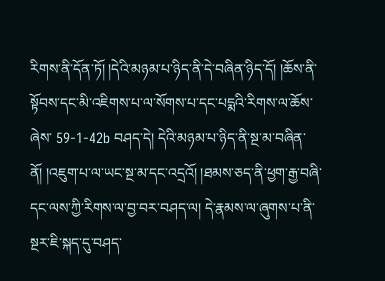རིགས་ནི་དོན་ཏོ། །དེའི་མཉམ་པ་ཉིད་ནི་དེ་བཞིན་ཉིད་དོ། །ཆོས་ནི་སྟོབས་དང་མི་འཇིགས་པ་ལ་སོགས་པ་དང་པདྨའི་རིགས་ལ་ཆོས་ཞེས་ 59-1-42b བཤད་དེ། དེའི་མཉམ་པ་ཉིད་ནི་སྔ་མ་བཞིན་ནོ། །འཇུག་པ་ལ་ཡང་སྔ་མ་དང་འདྲའོ། །ཐམས་ཅད་ནི་ཕྱག་རྒྱ་བཞི་དང་ལས་ཀྱི་རིགས་ལ་བྱ་བར་བཤད་ལ། དེ་རྣམས་ལ་ཞུགས་པ་ནི་སྔར་ཇི་སྐད་དུ་བཤད་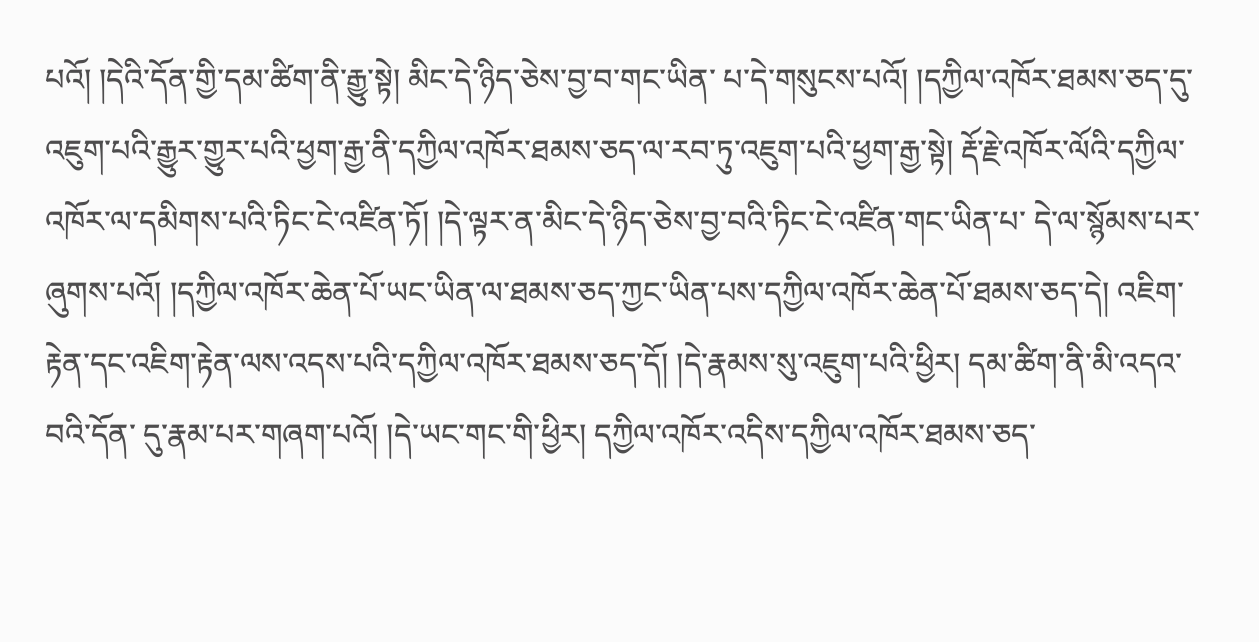པའོ། །དེའི་དོན་གྱི་དམ་ཚིག་ནི་རྒྱུ་སྟེ། མིང་དེ་ཉིད་ཅེས་བྱ་བ་གང་ཡིན་ པ་དེ་གསུངས་པའོ། །དཀྱིལ་འཁོར་ཐམས་ཅད་དུ་འཇུག་པའི་རྒྱུར་གྱུར་པའི་ཕྱག་རྒྱ་ནི་དཀྱིལ་འཁོར་ཐམས་ཅད་ལ་རབ་ཏུ་འཇུག་པའི་ཕྱག་རྒྱ་སྟེ། རྡོ་རྗེ་འཁོར་ལོའི་དཀྱིལ་འཁོར་ལ་དམིགས་པའི་ཏིང་ངེ་འཛིན་ཏོ། །དེ་ལྟར་ན་མིང་དེ་ཉིད་ཅེས་བྱ་བའི་ཏིང་ངེ་འཛིན་གང་ཡིན་པ་ དེ་ལ་སྙོམས་པར་ཞུགས་པའོ། །དཀྱིལ་འཁོར་ཆེན་པོ་ཡང་ཡིན་ལ་ཐམས་ཅད་ཀྱང་ཡིན་པས་དཀྱིལ་འཁོར་ཆེན་པོ་ཐམས་ཅད་དེ། འཇིག་རྟེན་དང་འཇིག་རྟེན་ལས་འདས་པའི་དཀྱིལ་འཁོར་ཐམས་ཅད་དོ། །དེ་རྣམས་སུ་འཇུག་པའི་ཕྱིར། དམ་ཚིག་ནི་མི་འདའ་བའི་དོན་ དུ་རྣམ་པར་གཞག་པའོ། །དེ་ཡང་གང་གི་ཕྱིར། དཀྱིལ་འཁོར་འདིས་དཀྱིལ་འཁོར་ཐམས་ཅད་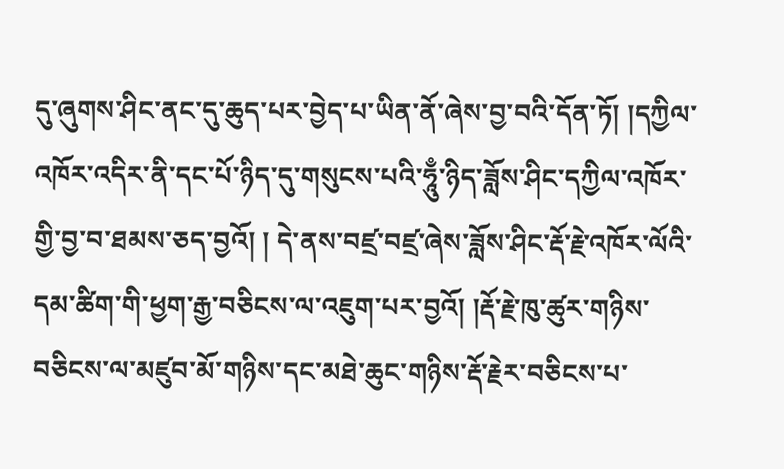དུ་ཞུགས་ཤིང་ནང་དུ་ཆུད་པར་བྱེད་པ་ཡིན་ནོ་ཞེས་བྱ་བའི་དོན་ཏོ། །དཀྱིལ་འཁོར་འདིར་ནི་དང་པོ་ཉིད་དུ་གསུངས་པའི་ཧཱུྃ་ཉིད་ཟློས་ཤིང་དཀྱིལ་འཁོར་གྱི་བྱ་བ་ཐམས་ཅད་བྱའོ། ། དེ་ནས་བཛྲ་བཛྲ་ཞེས་ཟློས་ཤིང་རྡོ་རྗེ་འཁོར་ལོའི་དམ་ཚིག་གི་ཕྱག་རྒྱ་བཅིངས་ལ་འཇུག་པར་བྱའོ། །རྡོ་རྗེ་ཁུ་ཚུར་གཉིས་བཅིངས་ལ་མཛུབ་མོ་གཉིས་དང་མཐེ་ཆུང་གཉིས་རྡོ་རྗེར་བཅིངས་པ་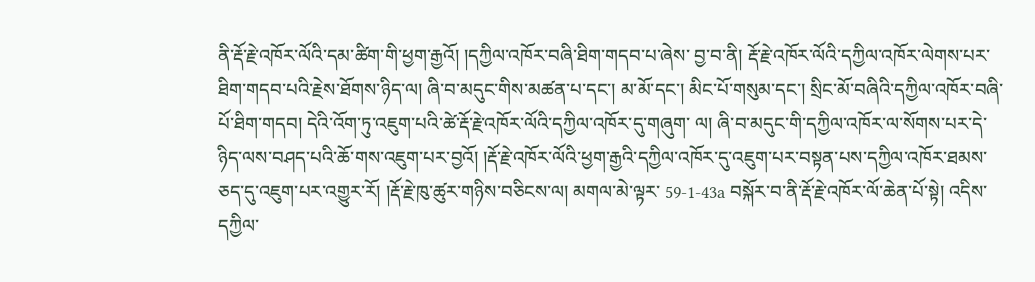ནི་རྡོ་རྗེ་འཁོར་ལོའི་དམ་ཚིག་གི་ཕྱག་རྒྱའོ། །དཀྱིལ་འཁོར་བཞི་ཐིག་གདབ་པ་ཞེས་ བྱ་བ་ནི། རྡོ་རྗེ་འཁོར་ལོའི་དཀྱིལ་འཁོར་ལེགས་པར་ཐིག་གདབ་པའི་རྗེས་ཐོགས་ཉིད་ལ། ཞི་བ་མདུང་གིས་མཚན་པ་དང་། མ་མོ་དང་། མིང་པོ་གསུམ་དང་། སྲིང་མོ་བཞིའི་དཀྱིལ་འཁོར་བཞི་པོ་ཐིག་གདབ། དེའི་འོག་ཏུ་འཇུག་པའི་ཚེ་རྡོ་རྗེ་འཁོར་ལོའི་དཀྱིལ་འཁོར་དུ་གཞུག་ ལ། ཞི་བ་མདུང་གི་དཀྱིལ་འཁོར་ལ་སོགས་པར་དེ་ཉིད་ལས་བཤད་པའི་ཆོ་གས་འཇུག་པར་བྱའོ། །རྡོ་རྗེ་འཁོར་ལོའི་ཕྱག་རྒྱའི་དཀྱིལ་འཁོར་དུ་འཇུག་པར་བསྟན་པས་དཀྱིལ་འཁོར་ཐམས་ཅད་དུ་འཇུག་པར་འགྱུར་རོ། །རྡོ་རྗེ་ཁུ་ཚུར་གཉིས་བཅིངས་ལ། མགལ་མེ་ལྟར་ 59-1-43a བསྐོར་བ་ནི་རྡོ་རྗེ་འཁོར་ལོ་ཆེན་པོ་སྟེ། འདིས་དཀྱིལ་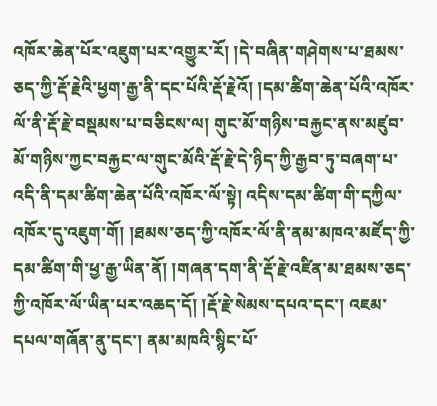འཁོར་ཆེན་པོར་འཇུག་པར་འགྱུར་རོ། །དེ་བཞིན་གཤེགས་པ་ཐམས་ཅད་ཀྱི་རྡོ་རྗེའི་ཕྱག་རྒྱ་ནི་དང་པོའི་རྡོ་རྗེའོ། །དམ་ཚིག་ཆེན་པོའི་འཁོར་ལོ་ནི་རྡོ་རྗེ་བསྡམས་པ་བཅིངས་ལ། གུང་མོ་གཉིས་བརྐྱང་ནས་མཛུབ་མོ་གཉིས་ཀྱང་བརྐྱང་ལ་གུང་མོའི་རྡོ་རྗེ་དེ་ཉིད་ཀྱི་རྒྱབ་ཏུ་བཞག་པ་འདི་ནི་དམ་ཚིག་ཆེན་པོའི་འཁོར་ལོ་སྟེ། འདིས་དམ་ཚིག་གི་དཀྱིལ་འཁོར་དུ་འཇུག་གོ། །ཐམས་ཅད་ཀྱི་འཁོར་ལོ་ནི་ནམ་མཁའ་མཛོད་ཀྱི་དམ་ཚིག་གི་ཕྱ་རྒྱ་ཡིན་ནོ། །གཞན་དག་ནི་རྡོ་རྗེ་འཛིན་མ་ཐམས་ཅད་ ཀྱི་འཁོར་ལོ་ཡིན་པར་འཆད་དོ། །རྡོ་རྗེ་སེམས་དཔའ་དང་། འཇམ་དཔལ་གཞོན་ནུ་དང་། ནམ་མཁའི་སྙིང་པོ་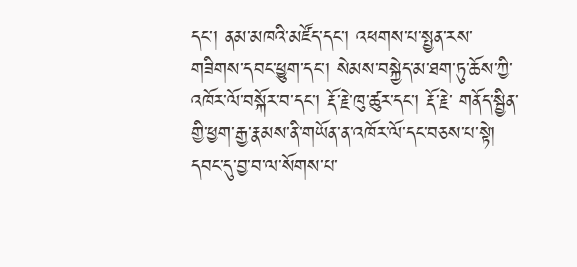དང་། ནམ་མཁའི་མཛོད་དང་། འཕགས་པ་སྤྱན་རས་གཟིགས་དབང་ཕྱུག་དང་། སེམས་བསྐྱེད་མ་ཐག་ཏུ་ཆོས་ཀྱི་འཁོར་ལོ་བསྐོར་བ་དང་། རྡོ་རྗེ་ཁུ་ཚུར་དང་། རྡོ་རྗེ་ གནོད་སྦྱིན་གྱི་ཕྱག་རྒྱ་རྣམས་ནི་གཡོན་ན་འཁོར་ལོ་དང་བཅས་པ་སྟེ། དབང་དུ་བྱ་བ་ལ་སོགས་པ་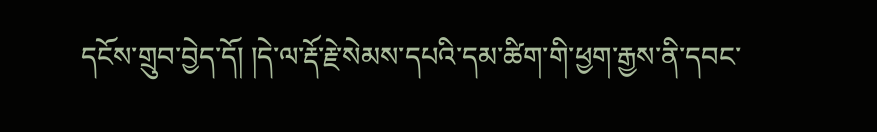དངོས་གྲུབ་བྱེད་དོ། །དེ་ལ་རྡོ་རྗེ་སེམས་དཔའི་དམ་ཚིག་གི་ཕྱག་རྒྱས་ནི་དབང་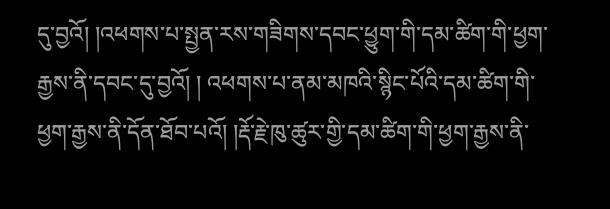དུ་བྱའོ། །འཕགས་པ་སྤྱན་རས་གཟིགས་དབང་ཕྱུག་གི་དམ་ཚིག་གི་ཕྱག་རྒྱས་ནི་དབང་དུ་བྱའོ། ། འཕགས་པ་ནམ་མཁའི་སྙིང་པོའི་དམ་ཚིག་གི་ཕྱག་རྒྱས་ནི་དོན་ཐོབ་པའོ། །རྡོ་རྗེ་ཁུ་ཚུར་གྱི་དམ་ཚིག་གི་ཕྱག་རྒྱས་ནི་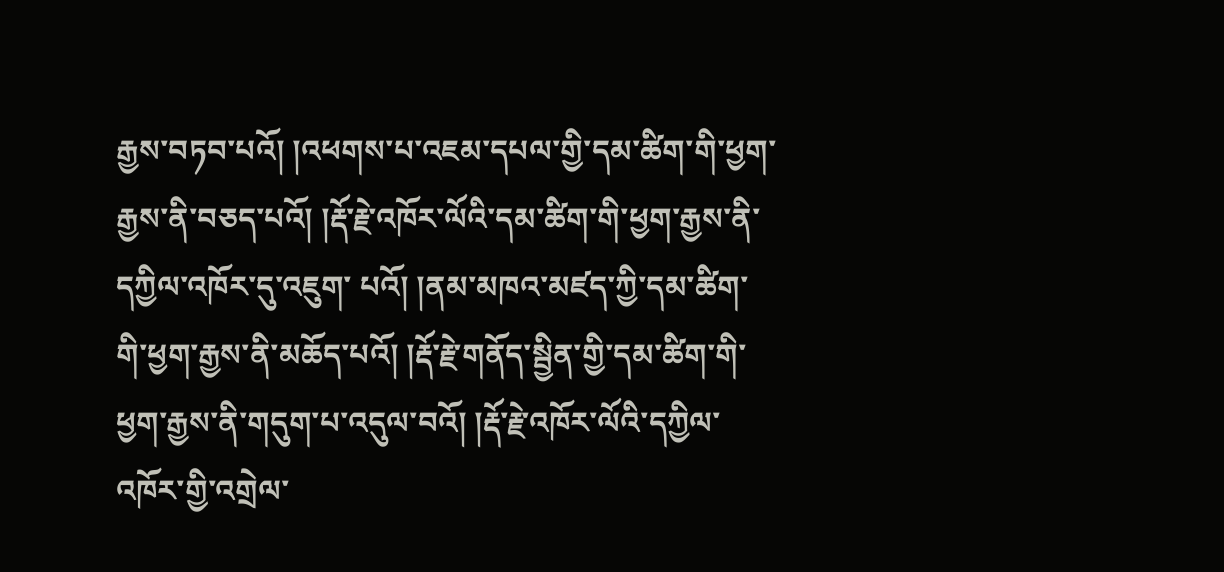རྒྱས་བཏབ་པའོ། །འཕགས་པ་འཇམ་དཔལ་གྱི་དམ་ཚིག་གི་ཕྱག་རྒྱས་ནི་བཅད་པའོ། །རྡོ་རྗེ་འཁོར་ལོའི་དམ་ཚིག་གི་ཕྱག་རྒྱས་ནི་དཀྱིལ་འཁོར་དུ་འཇུག་ པའོ། །ནམ་མཁའ་མཛད་ཀྱི་དམ་ཚིག་གི་ཕྱག་རྒྱས་ནི་མཆོད་པའོ། །རྡོ་རྗེ་གནོད་སྦྱིན་གྱི་དམ་ཚིག་གི་ཕྱག་རྒྱས་ནི་གདུག་པ་འདུལ་བའོ། །རྡོ་རྗེ་འཁོར་ལོའི་དཀྱིལ་འཁོར་གྱི་འགྲེལ་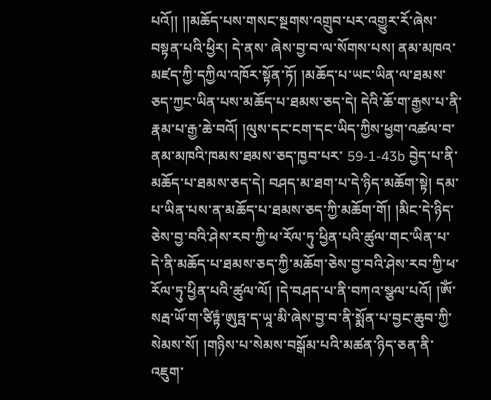པའོ།། །།མཆོད་པས་གསང་སྔགས་འགྲུབ་པར་འགྱུར་རོ་ཞེས་བསྟན་པའི་ཕྱིར། དེ་ནས་ ཞེས་བྱ་བ་ལ་སོགས་པས། ནམ་མཁའ་མཛད་ཀྱི་དཀྱིལ་འཁོར་སྟོན་ཏོ། །མཆོད་པ་ཡང་ཡིན་ལ་ཐམས་ཅད་ཀྱང་ཡིན་པས་མཆོད་པ་ཐམས་ཅད་དེ། དེའི་ཆོ་ག་རྒྱས་པ་ནི་རྣམ་པ་རྒྱ་ཆེ་བའོ། །ལུས་དང་ངག་དང་ཡིད་ཀྱིས་ཕྱག་འཚལ་བ་ནམ་མཁའི་ཁམས་ཐམས་ཅད་ཁྱབ་པར་ 59-1-43b བྱེད་པ་ནི་མཆོད་པ་ཐམས་ཅད་དེ། བཤད་མ་ཐག་པ་དེ་ཉིད་མཆོག་སྟེ། དམ་པ་ཡིན་པས་ན་མཆོད་པ་ཐམས་ཅད་ཀྱི་མཆོག་གོ། །མིང་དེ་ཉིད་ཅེས་བྱ་བའི་ཤེས་རབ་ཀྱི་ཕ་རོལ་ཏུ་ཕྱིན་པའི་ཚུལ་གང་ཡིན་པ་དེ་ནི་མཆོད་པ་ཐམས་ཅད་ཀྱི་མཆོག་ཅེས་བྱ་བའི་ཤེས་རབ་ཀྱི་ཕ་ རོལ་ཏུ་ཕྱིན་པའི་ཚུལ་ལོ། །དེ་བཤད་པ་ནི་བཀའ་སྩལ་པའོ། །ཨོཾ་སརྦ་ཡོ་ག་ཙིཏྟཾ་ཨུཏྤ་ད་ཡཱ་མི་ཞེས་བྱ་བ་ནི་སྨོན་པ་བྱང་ཆུབ་ཀྱི་སེམས་སོ། །གཉིས་པ་སེམས་བསྒོམ་པའི་མཚན་ཉིད་ཅན་ནི་འཇུག་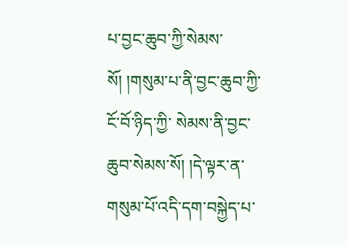པ་བྱང་ཆུབ་ཀྱི་སེམས་སོ། །གསུམ་པ་ནི་བྱང་ཆུབ་ཀྱི་ངོ་བོ་ཉིད་ཀྱི་ སེམས་ནི་བྱང་ཆུབ་སེམས་སོ། །དེ་ལྟར་ན་གསུམ་པོ་འདི་དག་བསྐྱེད་པ་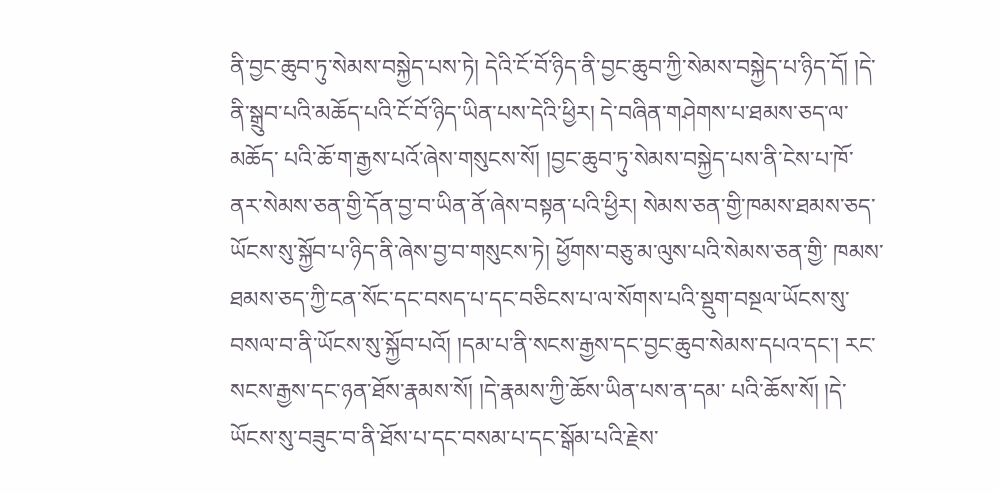ནི་བྱང་ཆུབ་ཏུ་སེམས་བསྐྱེད་པས་ཏེ། དེའི་ངོ་བོ་ཉིད་ནི་བྱང་ཆུབ་ཀྱི་སེམས་བསྐྱེད་པ་ཉིད་དོ། །དེ་ནི་སྒྲུབ་པའི་མཆོད་པའི་ངོ་བོ་ཉིད་ཡིན་པས་དེའི་ཕྱིར། དེ་བཞིན་གཤེགས་པ་ཐམས་ཅད་ལ་མཆོད་ པའི་ཆོ་ག་རྒྱས་པའོ་ཞེས་གསུངས་སོ། །བྱང་ཆུབ་ཏུ་སེམས་བསྐྱེད་པས་ནི་ངེས་པ་ཁོ་ནར་སེམས་ཅན་གྱི་དོན་བྱ་བ་ཡིན་ནོ་ཞེས་བསྟན་པའི་ཕྱིར། སེམས་ཅན་གྱི་ཁམས་ཐམས་ཅད་ཡོངས་སུ་སྐྱོབ་པ་ཉིད་ནི་ཞེས་བྱ་བ་གསུངས་ཏེ། ཕྱོགས་བཅུ་མ་ལུས་པའི་སེམས་ཅན་གྱི་ ཁམས་ཐམས་ཅད་ཀྱི་ངན་སོང་དང་བསད་པ་དང་བཅིངས་པ་ལ་སོགས་པའི་སྡུག་བསྔལ་ཡོངས་སུ་བསལ་བ་ནི་ཡོངས་སུ་སྐྱོབ་པའོ། །དམ་པ་ནི་སངས་རྒྱས་དང་བྱང་ཆུབ་སེམས་དཔའ་དང་། རང་སངས་རྒྱས་དང་ཉན་ཐོས་རྣམས་སོ། །དེ་རྣམས་ཀྱི་ཆོས་ཡིན་པས་ན་དམ་ པའི་ཆོས་སོ། །དེ་ཡོངས་སུ་བཟུང་བ་ནི་ཐོས་པ་དང་བསམ་པ་དང་སྒོམ་པའི་རྗེས་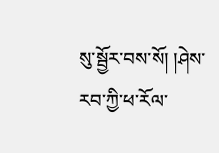སུ་སྦྱོར་བས་སོ། །ཤེས་རབ་ཀྱི་ཕ་རོལ་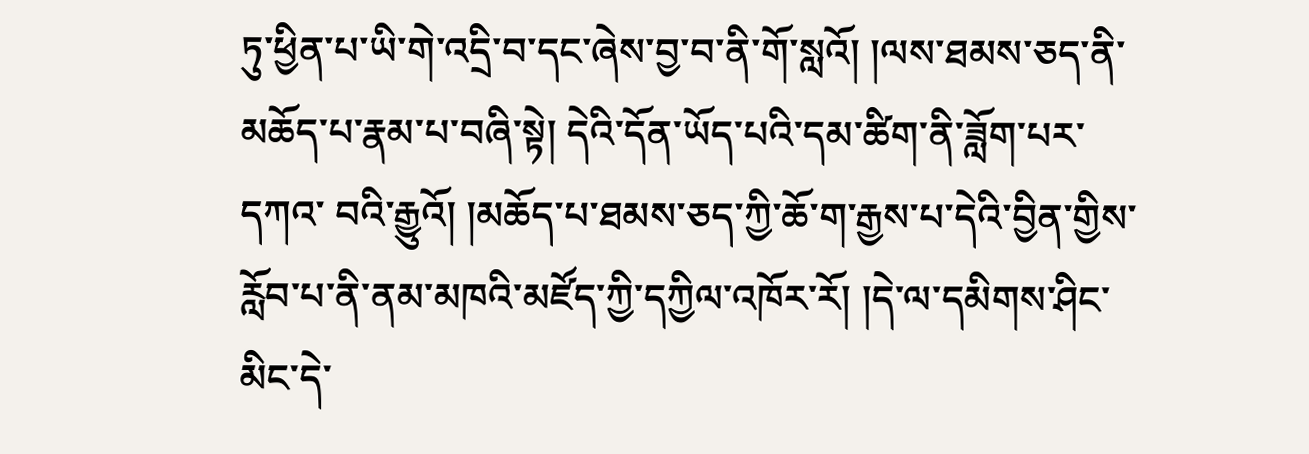ཏུ་ཕྱིན་པ་ཡི་གེ་འདྲི་བ་དང་ཞེས་བྱ་བ་ནི་གོ་སླའོ། །ལས་ཐམས་ཅད་ནི་མཆོད་པ་རྣམ་པ་བཞི་སྟེ། དེའི་དོན་ཡོད་པའི་དམ་ཚིག་ནི་ཟློག་པར་དཀའ་ བའི་རྒྱུའོ། །མཆོད་པ་ཐམས་ཅད་ཀྱི་ཆོ་ག་རྒྱས་པ་དེའི་བྱིན་གྱིས་རློབ་པ་ནི་ནམ་མཁའི་མཛོད་ཀྱི་དཀྱིལ་འཁོར་རོ། །དེ་ལ་དམིགས་ཤིང་མིང་དེ་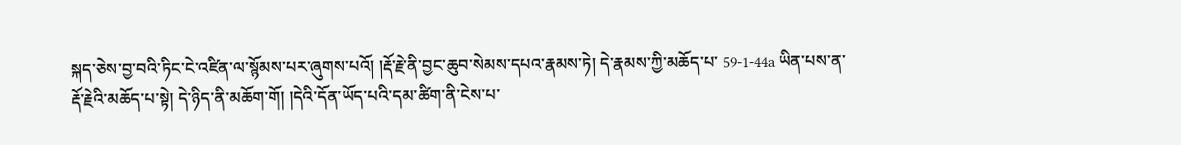སྐད་ཅེས་བྱ་བའི་ཏིང་ངེ་འཛིན་ལ་སྙོམས་པར་ཞུགས་པའོ། །རྡོ་རྗེ་ནི་བྱང་ཆུབ་སེམས་དཔའ་རྣམས་ཏེ། དེ་རྣམས་ཀྱི་མཆོད་པ་ 59-1-44a ཡིན་པས་ན་རྡོ་རྗེའི་མཆོད་པ་སྟེ། དེ་ཉིད་ནི་མཆོག་གོ། །དེའི་དོན་ཡོད་པའི་དམ་ཚིག་ནི་ངེས་པ་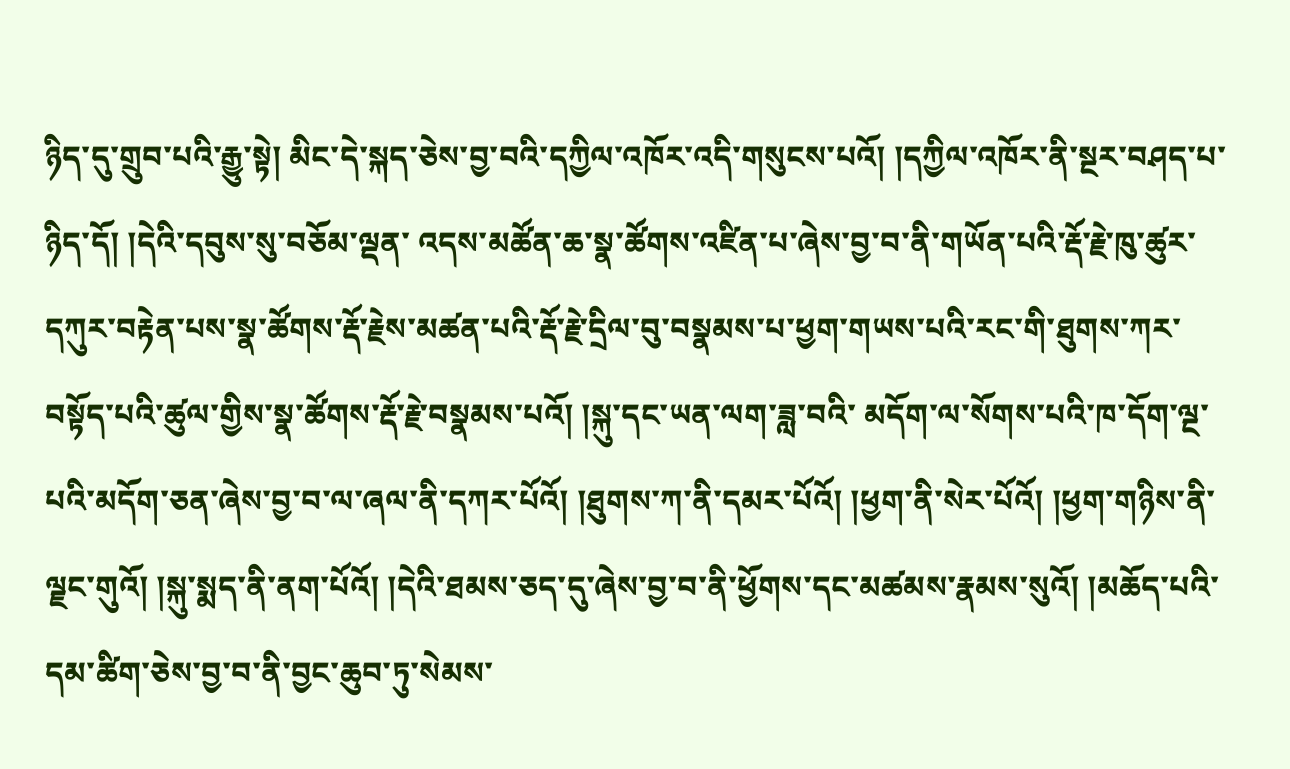ཉིད་དུ་གྲུབ་པའི་རྒྱུ་སྟེ། མིང་དེ་སྐད་ཅེས་བྱ་བའི་དཀྱིལ་འཁོར་འདི་གསུངས་པའོ། །དཀྱིལ་འཁོར་ནི་སྔར་བཤད་པ་ཉིད་དོ། །དེའི་དབུས་སུ་བཅོམ་ལྡན་ འདས་མཚོན་ཆ་སྣ་ཚོགས་འཛིན་པ་ཞེས་བྱ་བ་ནི་གཡོན་པའི་རྡོ་རྗེ་ཁུ་ཚུར་དཀུར་བརྟེན་པས་སྣ་ཚོགས་རྡོ་རྗེས་མཚན་པའི་རྡོ་རྗེ་དྲིལ་བུ་བསྣམས་པ་ཕྱག་གཡས་པའི་རང་གི་ཐུགས་ཀར་བསྟོད་པའི་ཚུལ་གྱིས་སྣ་ཚོགས་རྡོ་རྗེ་བསྣམས་པའོ། །སྐུ་དང་ཡན་ལག་ཟླ་བའི་ མདོག་ལ་སོགས་པའི་ཁ་དོག་ལྔ་པའི་མདོག་ཅན་ཞེས་བྱ་བ་ལ་ཞལ་ནི་དཀར་པོའོ། །ཐུགས་ཀ་ནི་དམར་པོའོ། །ཕྱག་ནི་སེར་པོའོ། །ཕྱག་གཉིས་ནི་ལྗང་གུའོ། །སྐུ་སྨད་ནི་ནག་པོའོ། །དེའི་ཐམས་ཅད་དུ་ཞེས་བྱ་བ་ནི་ཕྱོགས་དང་མཚམས་རྣམས་སུའོ། །མཆོད་པའི་ དམ་ཚིག་ཅེས་བྱ་བ་ནི་བྱང་ཆུབ་ཏུ་སེམས་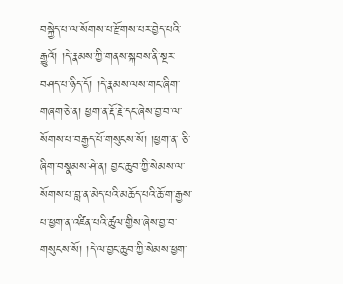བསྐྱེད་པ་ལ་སོགས་པ་རྫོགས་པར་བྱེད་པའི་རྒྱུའོ། །དེ་རྣམས་ཀྱི་གནས་སྐབས་ནི་སྔར་བཤད་པ་ཉིད་དོ། །དེ་རྣམས་ལས་གང་ཞིག་གཞག་ཅེ་ན། ཕྱག་ན་རྡོ་རྗེ་དང་ཞེས་བྱ་བ་ལ་སོགས་པ་བརྒྱད་པོ་གསུངས་སོ། །ཕྱག་ན་ ཅི་ཞིག་བསྣམས་ཤེ་ན། བྱང་ཆུབ་ཀྱི་སེམས་ལ་སོགས་པ་བླ་ན་མེད་པའི་མཆོད་པའི་ཆོ་ག་རྒྱས་པ་ཕྱག་ན་འཛིན་པའི་ཚུལ་གྱིས་ཞེས་བྱ་བ་གསུངས་སོ། །དེ་ལ་བྱང་ཆུབ་ཀྱི་སེམས་ཕྱག་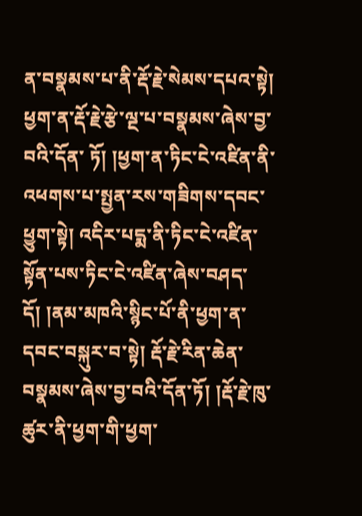ན་བསྣམས་པ་ནི་རྡོ་རྗེ་སེམས་དཔའ་སྟེ། ཕྱག་ན་རྡོ་རྗེ་རྩེ་ལྔ་པ་བསྣམས་ཞེས་བྱ་བའི་དོན་ ཏོ། །ཕྱག་ན་ཏིང་ངེ་འཛིན་ནི་འཕགས་པ་སྤྱན་རས་གཟིགས་དབང་ཕྱུག་སྟེ། འདིར་པདྨ་ནི་ཏིང་ངེ་འཛིན་སྟོན་པས་ཏིང་ངེ་འཛིན་ཞེས་བཤད་དོ། །ནམ་མཁའི་སྙིང་པོ་ནི་ཕྱག་ན་དབང་བསྐུར་བ་སྟེ། རྡོ་རྗེ་རིན་ཆེན་བསྣམས་ཞེས་བྱ་བའི་དོན་ཏོ། །རྡོ་རྗེ་ཁུ་ཚུར་ནི་ཕྱག་གི་ཕྱག་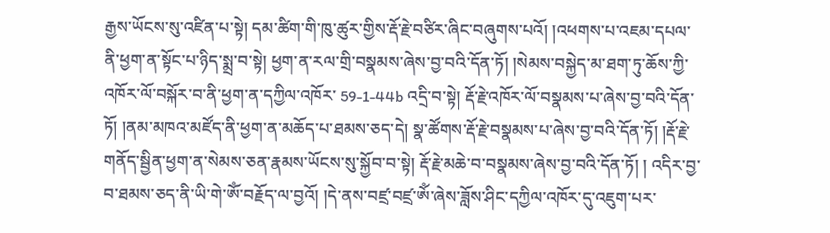རྒྱས་ཡོངས་སུ་འཛིན་པ་སྟེ། དམ་ཚིག་གི་ཁུ་ཚུར་གྱིས་རྡོ་རྗེ་བཙིར་ཞིང་བཞུགས་པའོ། །འཕགས་པ་འཇམ་དཔལ་ནི་ཕྱག་ན་སྟོང་པ་ཉིད་སྨྲ་བ་སྟེ། ཕྱག་ན་རལ་གྲི་བསྣམས་ཞེས་བྱ་བའི་དོན་ཏོ། །སེམས་བསྐྱེད་མ་ཐག་ཏུ་ཆོས་ཀྱི་འཁོར་ལོ་བསྐོར་བ་ནི་ཕྱག་ན་དཀྱིལ་འཁོར་ 59-1-44b འདྲི་བ་སྟེ། རྡོ་རྗེ་འཁོར་ལོ་བསྣམས་པ་ཞེས་བྱ་བའི་དོན་ཏོ། །ནམ་མཁའ་མཛོད་ནི་ཕྱག་ན་མཆོད་པ་ཐམས་ཅད་དེ། སྣ་ཚོགས་རྡོ་རྗེ་བསྣམས་པ་ཞེས་བྱ་བའི་དོན་ཏོ། །རྡོ་རྗེ་གནོད་སྦྱིན་ཕྱག་ན་སེམས་ཅན་རྣམས་ཡོངས་སུ་སྐྱོབ་བ་སྟེ། རྡོ་རྗེ་མཆེ་བ་བསྣམས་ཞེས་བྱ་བའི་དོན་ཏོ། ། འདིར་བྱ་བ་ཐམས་ཅད་ནི་ཡི་གེ་ཨོཾ་བརྗོད་ལ་བྱའོ། །དེ་ནས་བཛྲ་བཛྲ་ཨོཾ་ཞེས་ཟློས་ཤིང་དཀྱིལ་འཁོར་དུ་འཇུག་པར་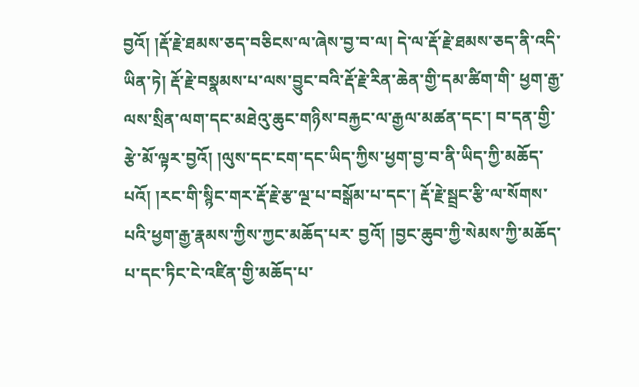བྱའོ། །རྡོ་རྗེ་ཐམས་ཅད་བཅིངས་ལ་ཞེས་བྱ་བ་ལ། དེ་ལ་རྡོ་རྗེ་ཐམས་ཅད་ནི་འདི་ཡིན་ཏེ། རྡོ་རྗེ་བསྣམས་པ་ལས་བྱུང་བའི་རྡོ་རྗེ་རིན་ཆེན་གྱི་དམ་ཚིག་གི་ ཕྱག་རྒྱ་ལས་སྲིན་ལག་དང་མཐེའུ་ཆུང་གཉིས་བརྐྱང་ལ་རྒྱལ་མཚན་དང་། བ་དན་གྱི་རྩེ་མོ་ལྟར་བྱའོ། །ལུས་དང་ངག་དང་ཡིད་ཀྱིས་ཕྱག་བྱ་བ་ནི་ཡིད་ཀྱི་མཆོད་པའོ། །རང་གི་སྙིང་གར་རྡོ་རྗེ་རྩ་ལྔ་པ་བསྒོམ་པ་དང་། རྡོ་རྗེ་སྦྲང་རྩི་ལ་སོགས་པའི་ཕྱག་རྒྱ་རྣམས་ཀྱིས་ཀྱང་མཆོད་པར་ བྱའོ། །བྱང་ཆུབ་ཀྱི་སེམས་ཀྱི་མཆོད་པ་དང་ཏིང་ངེ་འཛིན་གྱི་མཆོད་པ་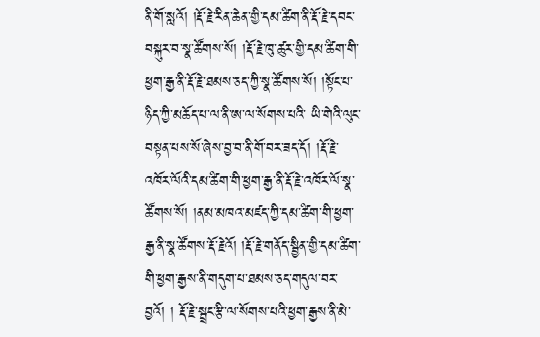ནི་གོ་སླའོ། །རྡོ་རྗེ་རིན་ཆེན་གྱི་དམ་ཚིག་ནི་རྡོ་རྗེ་དབང་བསྐུར་བ་སྣ་ཚོགས་སོ། །རྡོ་རྗེ་ཁུ་ཚུར་གྱི་དམ་ཚིག་གི་ཕྱག་རྒྱ་ནི་རྡོ་རྗེ་ཐམས་ཅད་ཀྱི་སྣ་ཚོགས་སོ། །སྟོང་པ་ཉིད་ཀྱི་མཆོད་པ་ལ་ནི་ཨ་ལ་སོགས་པའི་ ཡི་གེའི་ལུང་བསྟན་པས་སོ་ཞེས་བྱ་བ་ནི་གོ་བར་ཟད་དོ། །རྡོ་རྗེ་འཁོར་ལོའི་དམ་ཚིག་གི་ཕྱག་རྒྱ་ནི་རྡོ་རྗེ་འཁོར་ལོ་སྣ་ཚོགས་སོ། །ནམ་མཁའ་མཛད་ཀྱི་དམ་ཚིག་གི་ཕྱག་རྒྱ་ནི་སྣ་ཚོགས་རྡོ་རྗེའོ། །རྡོ་རྗེ་གནོད་སྦྱིན་གྱི་དམ་ཚིག་གི་ཕྱག་རྒྱས་ནི་གདུག་པ་ཐམས་ཅད་གདུལ་བར་བྱའོ། ། རྡོ་རྗེ་སྦྲང་རྩི་ལ་སོགས་པའི་ཕྱག་རྒྱས་ནི་མེ་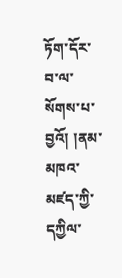ཏོག་དོར་བ་ལ་སོགས་པ་བྱའོ། །ནམ་མཁའ་མཛད་ཀྱི་དཀྱིལ་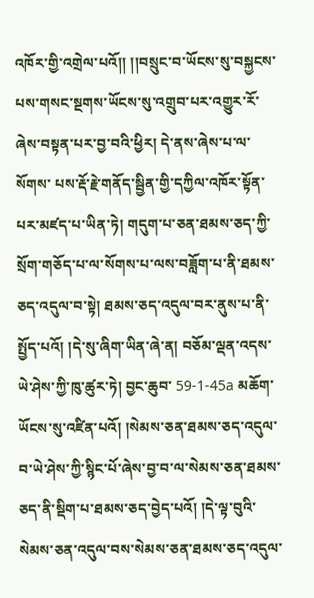འཁོར་གྱི་འགྲེལ་པའོ།། །།བསྲུང་བ་ཡོངས་སུ་བསྐྱངས་པས་གསང་སྔགས་ཡོངས་སུ་འགྲུབ་པར་འགྱུར་རོ་ཞེས་བསྟན་པར་བྱ་བའི་ཕྱིར། དེ་ནས་ཞེས་པ་ལ་སོགས་ པས་རྡོ་རྗེ་གནོད་སྦྱིན་གྱི་དཀྱིལ་འཁོར་སྟོན་པར་མཛད་པ་ཡིན་ཏེ། གདུག་པ་ཅན་ཐམས་ཅད་ཀྱི་སྲོག་གཅོད་པ་ལ་སོགས་པ་ལས་བཟློག་པ་ནི་ཐམས་ཅད་འདུལ་བ་སྟེ། ཐམས་ཅད་འདུལ་བར་ནུས་པ་ནི་སྤྱོད་པའོ། །དེ་སུ་ཞིག་ཡིན་ཞེ་ན། བཅོམ་ལྡན་འདས་ཡེ་ཤེས་ཀྱི་ཁུ་ཚུར་ཏེ། བྱང་ཆུབ་ 59-1-45a མཆོག་ཡོངས་སུ་འཛིན་པའོ། །སེམས་ཅན་ཐམས་ཅད་འདུལ་བ་ཡེ་ཤེས་ཀྱི་སྙིང་པོ་ཞེས་བྱ་བ་ལ་སེམས་ཅན་ཐམས་ཅད་ནི་སྡིག་པ་ཐམས་ཅད་བྱེད་པའོ། །དེ་ལྟ་བུའི་སེམས་ཅན་འདུལ་བས་སེམས་ཅན་ཐམས་ཅད་འདུལ་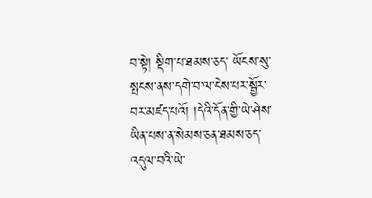བ་སྟེ། སྡིག་པ་ཐམས་ཅད་ ཡོངས་སུ་སྤངས་ནས་དགེ་བ་ལ་ངེས་པར་སྦྱོར་བར་མཛད་པའོ། །དེའི་དོན་གྱི་ཡེ་ཤེས་ཡིན་པས་ན་སེམས་ཅན་ཐམས་ཅད་འདུལ་བའི་ཡེ་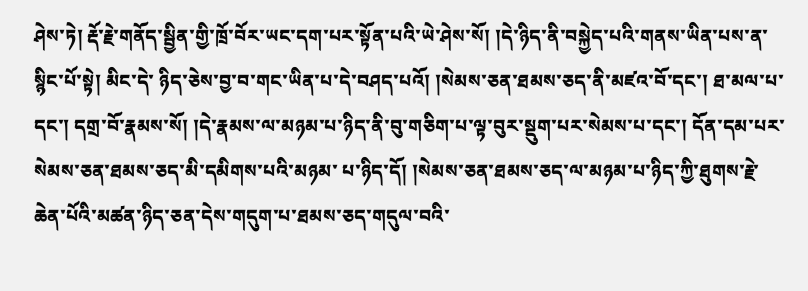ཤེས་ཏེ། རྡོ་རྗེ་གནོད་སྦྱིན་གྱི་ཁྲོ་བོར་ཡང་དག་པར་སྟོན་པའི་ཡེ་ཤེས་སོ། །དེ་ཉིད་ནི་བསྐྱེད་པའི་གནས་ཡིན་པས་ན་སྙིང་པོ་སྟེ། མིང་དེ་ ཉིད་ཅེས་བྱ་བ་གང་ཡིན་པ་དེ་བཤད་པའོ། །སེམས་ཅན་ཐམས་ཅད་ནི་མཛའ་བོ་དང་། ཐ་མལ་པ་དང་། དགྲ་བོ་རྣམས་སོ། །དེ་རྣམས་ལ་མཉམ་པ་ཉིད་ནི་བུ་གཅིག་པ་ལྟ་བུར་སྡུག་པར་སེམས་པ་དང་། དོན་དམ་པར་སེམས་ཅན་ཐམས་ཅད་མི་དམིགས་པའི་མཉམ་ པ་ཉིད་དོ། །སེམས་ཅན་ཐམས་ཅད་ལ་མཉམ་པ་ཉིད་ཀྱི་ཐུགས་རྗེ་ཆེན་པོའི་མཚན་ཉིད་ཅན་དེས་གདུག་པ་ཐམས་ཅད་གདུལ་བའི་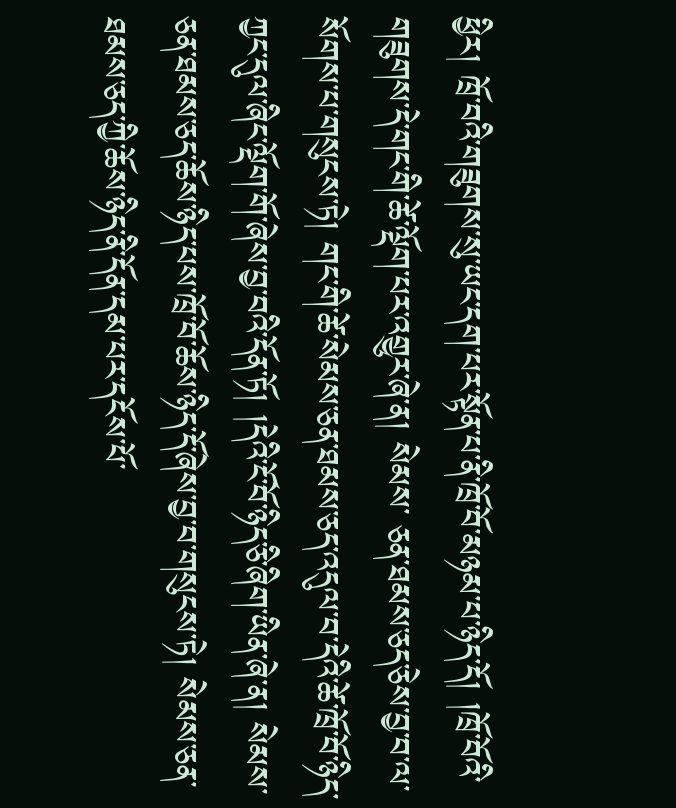ཕྱིར། ཁྲོ་བའི་གཟུགས་སུ་ཡང་དག་པར་སྟོན་པ་ནི་ཁྲོ་བོ་མཉམ་པ་ཉིད་དོ། །ཁྲོ་བོའི་གཟུགས་དེ་གང་གི་ཚེ་ལྡོག་པར་འགྱུར་ཞེ་ན། སེམས་ ཅན་ཐམས་ཅད་ཅེས་བྱ་བ་ལ་སོགས་པ་གསུངས་ཏེ། གང་གི་ཚེ་སེམས་ཅན་ཐམས་ཅད་འདུལ་བ་དེའི་ཚེ་ཁྲོ་བོ་ཉིད་ཀྱང་དུལ་ཞིང་ལྡོག་གོ་ཞེས་བྱ་བའི་དོན་ཏོ། །དེའི་ངོ་བོ་ཉིད་ཅི་ཞིག་ཡིན་ཞེ་ན། སེམས་ཅན་ཐམས་ཅད་ཆོས་ཉིད་པས་ཁྲོ་བོ་ཆོས་ཉིད་དོ་ཞེས་བྱ་བ་གསུངས་ཏེ། སེམས་ཅན་ཐམས་ཅད་ཀྱི་ཆོས་ཉིད་ནི་དོན་དམ་པར་དངོས་པོ་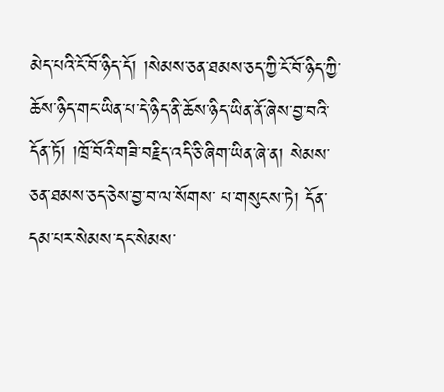མེད་པའི་ངོ་བོ་ཉིད་དོ། །སེམས་ཅན་ཐམས་ཅད་ཀྱི་ངོ་བོ་ཉིད་ཀྱི་ཆོས་ཉིད་གང་ཡིན་པ་དེ་ཉིད་ནི་ཆོས་ཉིད་ཡིན་ནོ་ཞེས་བྱ་བའི་དོན་ཏོ། །ཁྲོ་བོའི་གཟི་བརྗིད་འདི་ཅི་ཞིག་ཡིན་ཞེ་ན། སེམས་ཅན་ཐམས་ཅད་ཅེས་བྱ་བ་ལ་སོགས་ པ་གསུངས་ཏེ། དོན་དམ་པར་སེམས་དང་སེམས་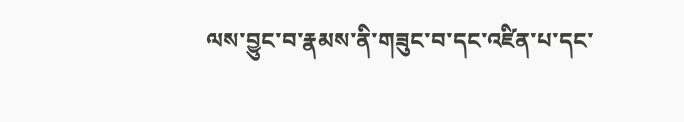ལས་བྱུང་བ་རྣམས་ནི་གཟུང་བ་དང་འཛིན་པ་དང་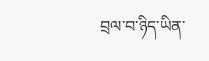བྲལ་བ་ཉིད་ཡིན་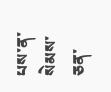པས་ན་སེམས་ཅན་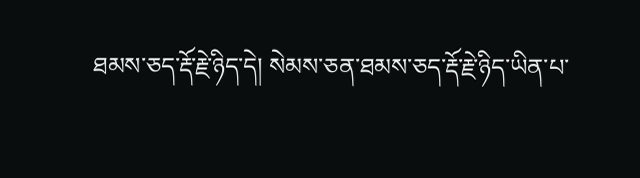ཐམས་ཅད་རྡོ་རྗེ་ཉིད་དེ། སེམས་ཅན་ཐམས་ཅད་རྡོ་རྗེ་ཉིད་ཡིན་པ་